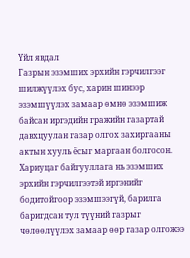Үйл явдал
Газрын эзэмших эрхийн гэрчилгээг шилжүүлэх бус, харин шинээр эзэмшүүлэх замаар өмнө эзэмшиж байсан иргэдийн гражийн газартай давхцуулан газар олгох захиргааны актын хууль ёсыг маргаан болгосон. Хариуцаг байгууллага нь эзэмших эрхийн гэрчилгээтэй иргэнийг бодитойгоор эзэмшээгүй, барилга баригдсан тул түүний газрыг чөлөөлүүлэх замаар өөр газар олгожээ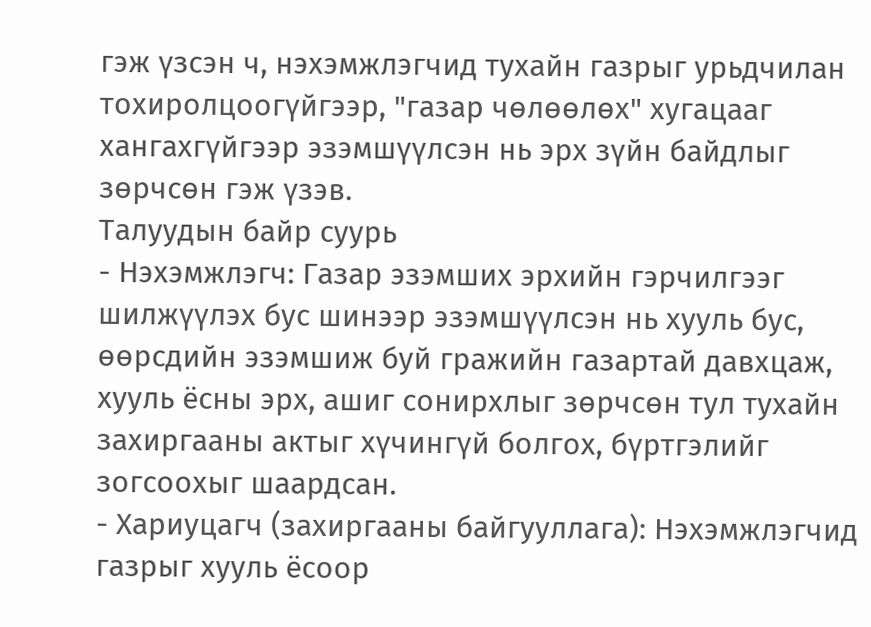гэж үзсэн ч, нэхэмжлэгчид тухайн газрыг урьдчилан тохиролцоогүйгээр, "газар чөлөөлөх" хугацааг хангахгүйгээр эзэмшүүлсэн нь эрх зүйн байдлыг зөрчсөн гэж үзэв.
Талуудын байр суурь
- Нэхэмжлэгч: Газар эзэмших эрхийн гэрчилгээг шилжүүлэх бус шинээр эзэмшүүлсэн нь хууль бус, өөрсдийн эзэмшиж буй гражийн газартай давхцаж, хууль ёсны эрх, ашиг сонирхлыг зөрчсөн тул тухайн захиргааны актыг хүчингүй болгох, бүртгэлийг зогсоохыг шаардсан.
- Хариуцагч (захиргааны байгууллага): Нэхэмжлэгчид газрыг хууль ёсоор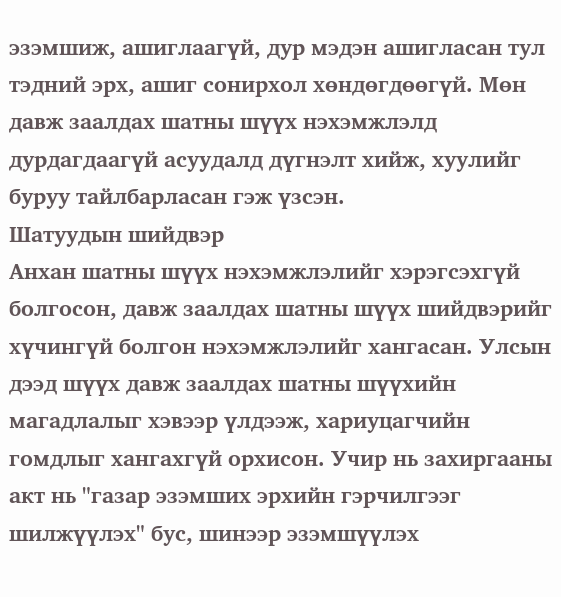эзэмшиж, ашиглаагүй, дур мэдэн ашигласан тул тэдний эрх, ашиг сонирхол хөндөгдөөгүй. Мөн давж заалдах шатны шүүх нэхэмжлэлд дурдагдаагүй асуудалд дүгнэлт хийж, хуулийг буруу тайлбарласан гэж үзсэн.
Шатуудын шийдвэр
Анхан шатны шүүх нэхэмжлэлийг хэрэгсэхгүй болгосон, давж заалдах шатны шүүх шийдвэрийг хүчингүй болгон нэхэмжлэлийг хангасан. Улсын дээд шүүх давж заалдах шатны шүүхийн магадлалыг хэвээр үлдээж, хариуцагчийн гомдлыг хангахгүй орхисон. Учир нь захиргааны акт нь "газар эзэмших эрхийн гэрчилгээг шилжүүлэх" бус, шинээр эзэмшүүлэх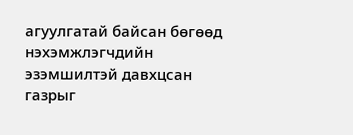агуулгатай байсан бөгөөд нэхэмжлэгчдийн эзэмшилтэй давхцсан газрыг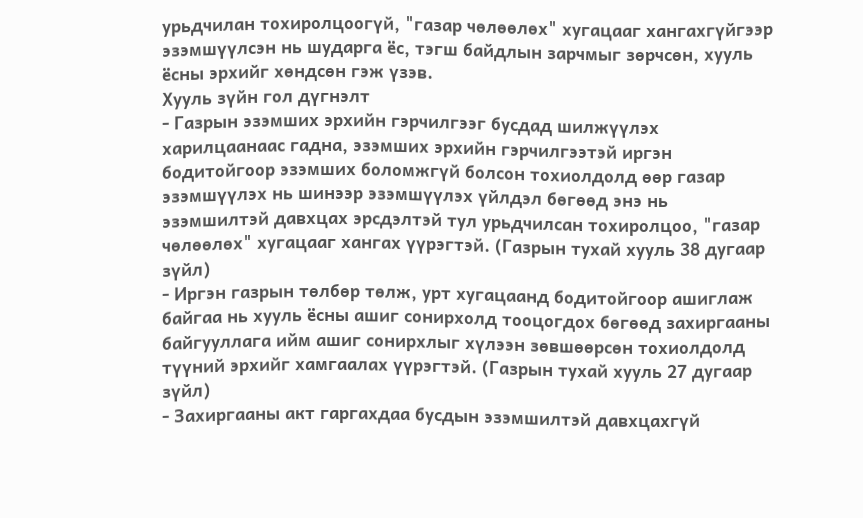урьдчилан тохиролцоогүй, "газар чөлөөлөх" хугацааг хангахгүйгээр эзэмшүүлсэн нь шударга ёс, тэгш байдлын зарчмыг зөрчсөн, хууль ёсны эрхийг хөндсөн гэж үзэв.
Хууль зүйн гол дүгнэлт
- Газрын эзэмших эрхийн гэрчилгээг бусдад шилжүүлэх харилцаанаас гадна, эзэмших эрхийн гэрчилгээтэй иргэн бодитойгоор эзэмших боломжгүй болсон тохиолдолд өөр газар эзэмшүүлэх нь шинээр эзэмшүүлэх үйлдэл бөгөөд энэ нь эзэмшилтэй давхцах эрсдэлтэй тул урьдчилсан тохиролцоо, "газар чөлөөлөх" хугацааг хангах үүрэгтэй. (Газрын тухай хууль 38 дугаар зүйл)
- Иргэн газрын төлбөр төлж, урт хугацаанд бодитойгоор ашиглаж байгаа нь хууль ёсны ашиг сонирхолд тооцогдох бөгөөд захиргааны байгууллага ийм ашиг сонирхлыг хүлээн зөвшөөрсөн тохиолдолд түүний эрхийг хамгаалах үүрэгтэй. (Газрын тухай хууль 27 дугаар зүйл)
- Захиргааны акт гаргахдаа бусдын эзэмшилтэй давхцахгүй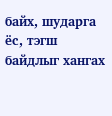байх, шударга ёс, тэгш байдлыг хангах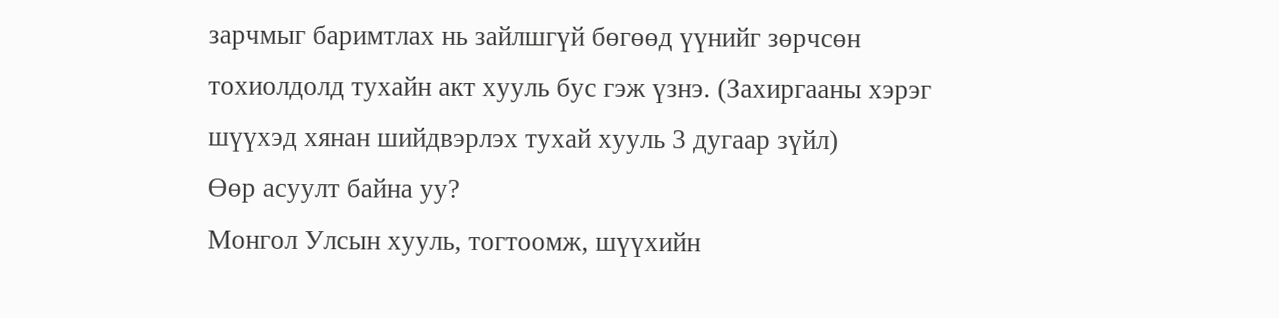зарчмыг баримтлах нь зайлшгүй бөгөөд үүнийг зөрчсөн тохиолдолд тухайн акт хууль бус гэж үзнэ. (Захиргааны хэрэг шүүхэд хянан шийдвэрлэх тухай хууль 3 дугаар зүйл)
Өөр асуулт байна уу?
Монгол Улсын хууль, тогтоомж, шүүхийн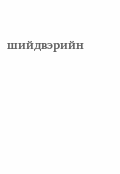шийдвэрийн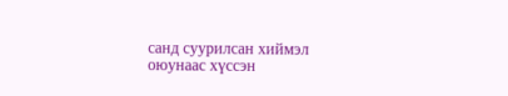санд суурилсан хиймэл оюунаас хүссэн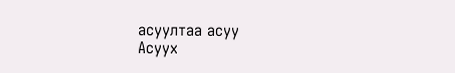асуултаа асуу
Асуух